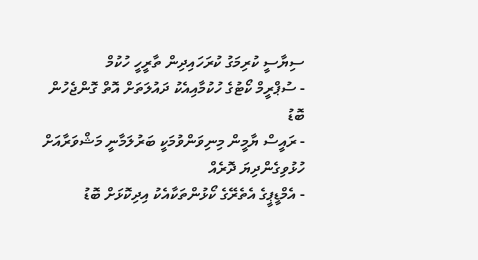ސިޔާސީ ކުރިމަގު ކުރަހައިދިން ތާރީހީ ހުކުމް
- ސުޕްރީމް ކޯޓުގެ ހުކުމާއިއެކު ދައުލަތަށް އޮތް ގޮންޖެހުން ބޮޑު
- ރައީސް ޔާމީން މިނިވަންވުމަކީ ބަރުލަމާނީ މަޝްވަރާއަށް ހުޅުވިގެންދިޔަ ދޮރެއް
- އެމްޑީޕީގެ އެތެރޭގެ ކޯޅުންތަކާއެކު އިދިކޮޅަށް ބޮޑު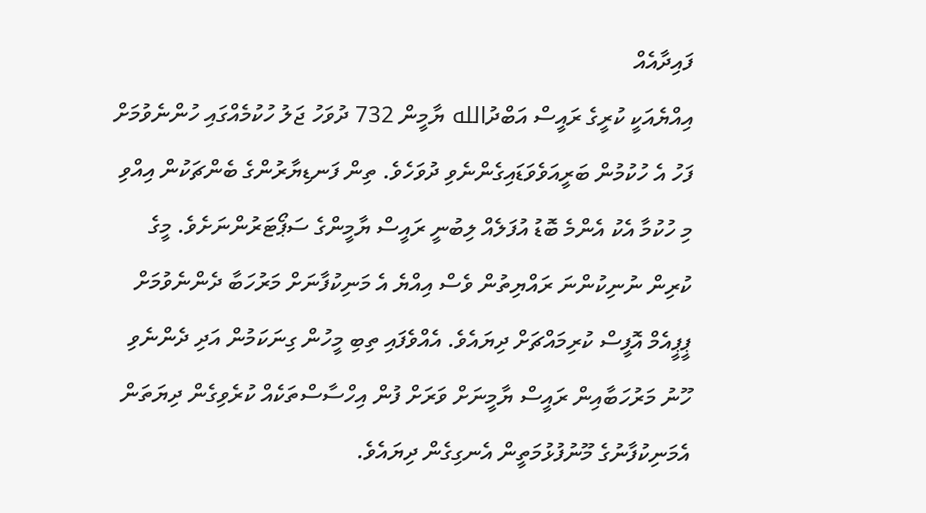ފައިދާއެއް
އިއްޔެއަކީ ކުރީގެ ރައީސް އަބްދުالله ޔާމީން 732 ދުވަހު ޖަލު ހުކުމެއްގައި ހުންނެވުމަށް ފަހު އެ ހުކުމުން ބަރީއަވެވަޑައިގެންނެވި ދުވަހެވެ. ތިން ފަނޑިޔާރުންގެ ބެންޗަކުން އިއްވި މި ހުކުމާ އެކު އެންމެ ބޮޑު އުފަލެއް ލިބުނީ ރައީސް ޔާމީންގެ ސަޕޯޓަރުންނަށެވެ. މީގެ ކުރިން ނުނިކުންނަ ރައްޔިތުން ވެސް އިއްޔެ އެ މަނިކުފާނަށް މަރުހަބާ ދެންނެވުމަށް ޕީޕީއެމް އޮފީސް ކުރިމައްޗަށް ދިޔައެވެ. އެއްވެފައި ތިބި މީހުން ގިނަކަމުން އަދި ދެންނެވި ހޫނު މަރުހަބާއިން ރައީސް ޔާމީނަށް ވަރަށް ފުން އިހްސާސްތަކެއް ކުރެވިގެން ދިޔަތަން އެމަނިކުފާނުގެ މޫނުފުޅުމަތީން އެނގިގެން ދިޔައެވެ.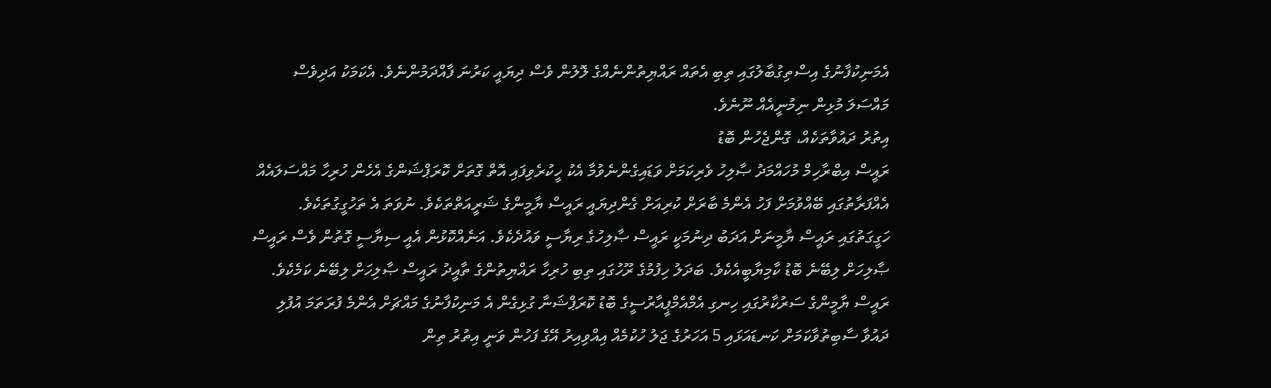އެމަނިކުފާނުގެ އިސްތިގުބާލުގައި ތިބި އެތައް ރައްޔިތުންނެއްގެ ލޮލުން ވެސް ދިޔައީ ކަރުނަ ފާއްދަމުންނެވެ. އެކަމަކު އަދިވެސް މައްސަލަ މުޅިން ނިމުނީއެއް ނޫނެވެ.
އިތުރު ދައުވާތަކެއް، ގޮންޖެހުން ބޮޑު
ރައީސް އިބްރާހިމް މުހައްމަދު ޞާލިހު ވެރިކަމަށް ވަޑައިގެންނެވުމާ އެކު ހީކުރެވިފައި އޮތް ގޮތަށް ކޮރަޕްޝަންގެ އެހެން ހުރިހާ މައްސަލައެއް އެއްފަރާތުގައި ބޭއްވުމަށް ފަހު އެންމެ ބާރަށް ކުރިއަށް ގެންދިޔައީ ރައީސް ޔާމީންގެ ޝަރީއަތްތަކެވެ. ނުވަތަ އެ ތަހުގީގުތަކެވެ. ހަގީގަތުގައި ރައީސް ޔާމީނަށް އަދަބު ދިނުމަކީ ރައީސް ޞާލިހުގެ ރިޔާސީ ވައުދެކެވެ. އަނެއްކޮޅުން އެއީ ސިޔާސީ ގޮތުން ވެސް ރައީސް ޞާލިހަށް ލިބޭނެ ބޮޑު ކާމިޔާބީއެކެވެ. ބަދަލު ހިފުމުގެ ރޫހުގައި ތިބި ހުރިހާ ރައްޔިތުންގެ ތާއީދު ރައީސް ޞާލިހަށް ލިބޭނެ ކަމެކެވެ.
ރައީސް ޔާމީންގެ ސަރުކާރުގައި ހިނގި އެމްއެމްޕީއާރުސީގެ ބޮޑު ކޮރަޕްޝަނާ ގުޅިގެން އެ މަނިކުފާނުގެ މައްޗަށް އެންމެ ފުރަތަމަ އުފުލި ދައުވާ ސާބިތުވާކަމަށް ކަނޑައަޅައި 5 އަހަރުގެ ޖަލު ހުކުމެއް އިއްވިއިރު އޭގެ ފަހުން ވަނީ އިތުރު ތިން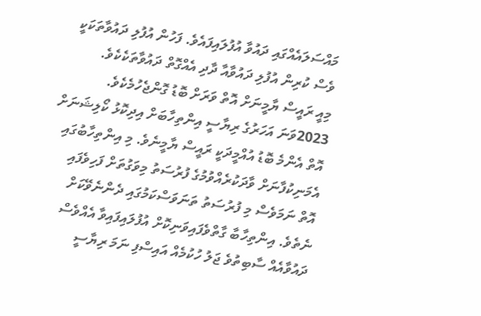މައްސަލައެއްގައި ދައުވާ އުފުލައިފައެވެ. ފަހުން އުފުލި ދައުވާތަކަކީ ވެސް ކުރިން އުފުލި ދައުވާއާ ދާދި އެއްގޮތް ދައުވާތަކެކެވެ.
މިއީ ރައީސް ޔާމީނަށް އޮތް ވަރަށް ބޮޑު ގޮންޖެހުމެކެވެ. 2023ވަނަ އަހަރުގެ ރިޔާސީ އިންތިހާބަށް އިދިކޮޅު ކޯލިޝަނަށް އޮތް އެންމެ ބޮޑު އުއްމީދަކީ ރައީސް ޔާމީނެވެ. މި އިންތިހާބުގައި އެމަނިކުފާނަށް ވާދަކުރެއްވުމުގެ ފުރުސަތު މިވަގުތަށް ފަހިވެފައި އޮތް ނަމަވެސް މި ފުރުސަތު ތަނަވަސްކަމުގައި ދެންނެވޭކަށް ނެތެވެ. އިންތިހާބާ ގާތްވެފައިވަނިކޮށް އުފުލައިފައިވާ އެއްވެސް ދައުވާއެއް ސާބިތުވެ ޖަލު ހުކުމެއް އައިސްފި ނަމަ ރިޔާސީ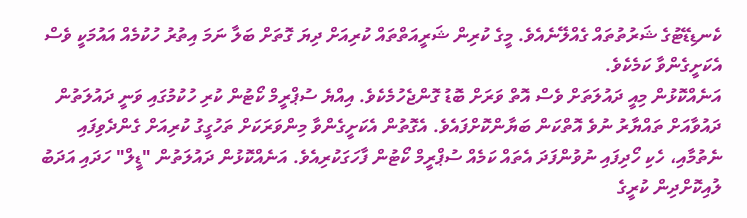ކެނޑިޑޭޓުގެ ޝަރުތުތައް ގެއްލޭނެއެވެ. މީގެ ކުރިން ޝަރީއަތްތައް ކުރިއަށް ދިޔަ ގޮތަށް ބަލާ ނަމަ އިތުރު ހުކުމެއް އައުމަކީ ވެސް އެކަށީގެންވާ ކަމެކެވެ.
އަނެއްކޮޅުން މިއީ ދައުލަތަށް ވެސް އޮތް ވަރަށް ބޮޑު ގޮންޖެހުމެކެވެ. އިއްޔެ ސުޕްރީމް ކޯޓުން ކުރި ހުކުމުގައި ވަނީ ދައުލަތުން ދައުވާއަށް ތައްޔާރު ނުވެ އޮތްކަން ބަޔާންކޮށްފައެވެ. އެގޮތުން އެކަށީގެންވާ މިންވަރަކަށް ތަހުގީގު ކުރިއަށް ގެންދެވިފައި ނެތުމާއި، ހެކި ހޯދިފައި ނުވުންފަދަ އެތައް ކަމެއް ސުޕްރީމް ކޯޓުން ފާހަގަކުރިއެވެ. އަނެއްކޮޅުން ދައުލަތުން "ޑީލް" ހަދައި އަދަބު ލުއިކޮށްދިން ކުރީގެ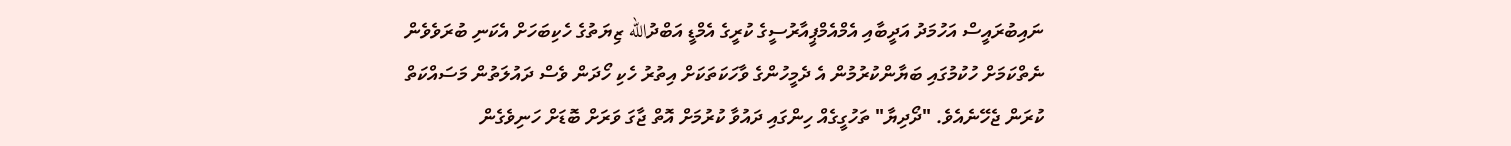ނައިބުރައީސް އަހުމަދު އަދީބާއި އެމްއެމްޕީއާރުސީގެ ކުރީގެ އެމްޑީ އަބްދުالله ޒިޔަތުގެ ހެކިބަހަށް އެކަނި ބުރަވެވެން ނެތްކަމަށް ހުކުމުގައި ބަޔާންކުރުމުން އެ ދެމީހުންގެ ވާހަކަތަކަށް އިތުރު ހެކި ހޯދަން ވެސް ދައުލަތުން މަސައްކަތް ކުރަން ޖެހޭނެއެވެ. "ދޯދިޔާ" ތަހުގީގެއް ހިންގައި ދައުވާ ކުރުމަށް އޮތް ޖާގަ ވަރަށް ބޮޑަށް ހަނިވެގެން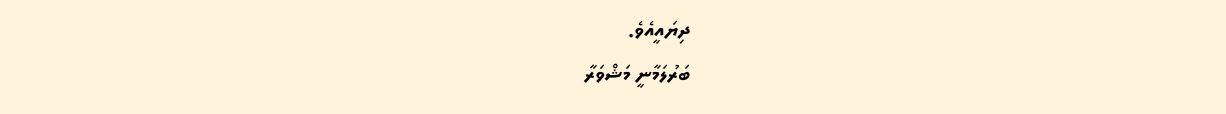ދިޔައީއެވެ.
ބަރުލަމާނީ މަޝްވަރާ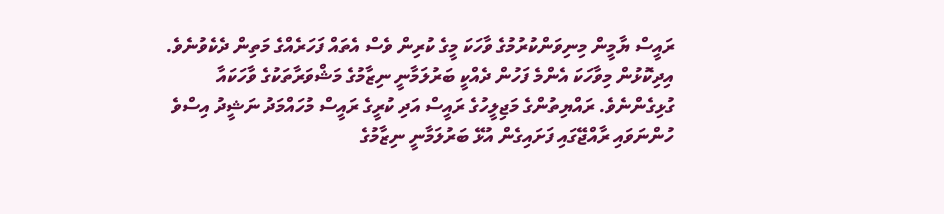ރައީސް ޔާމީން މިނިވަންކުރުމުގެ ވާހަކަ މީގެ ކުރިން ވެސް އެތައް ފަހަރެއްގެ މަތިން ދެކެވުނެވެ. އިދިކޮޅުން މިވާހަކަ އެންމެ ފަހުން ދެއްކީ ބަރުލަމާނީ ނިޒާމުގެ މަޝްވަރާތަކުގެ ވާހަކައާ ގުޅިގެންނެވެ. ރައްޔިތުންގެ މަޖިލީހުގެ ރައީސް އަދި ކުރީގެ ރައީސް މުހައްމަދު ނަޝީދު އިސްވެ ހުންނަވައި ރާއްޖޭގައި ފަށައިގެން އުޅޭ ބަރުލަމާނީ ނިޒާމުގެ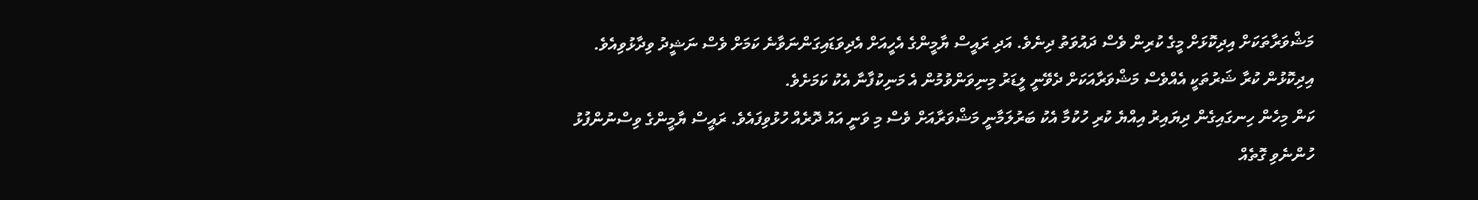މަޝްވަރާތަކަށް އިދިކޮޅަށް މީގެ ކުރިން ވެސް ދައުވަތު ދިނެވެ. އަދި ރައީސް ޔާމީންގެ އެހީއަށް އެދިވަޑައިގަންނަވާނެ ކަމަށް ވެސް ނަޝީދު ވިދާޅުވިއެވެ. އިދިކޮޅުން ކުރާ ޝަރުތަކީ އެއްވެސް މަޝްވަރާއަކަށް ދެވޭނީ ލީޑަރު މިނިވަންވުމުން އެ މަނިކުފާނާ އެކު ކަމަށެވެ.
ކަން މިހެން ހިނގައިގެން ދިޔައިރު އިއްޔެ ކުރި ހުކުމާ އެކު ބަރުލަމާނީ މަޝްވަރާއަށް ވެސް މި ވަނީ އައު ދޮރެއް ހުޅުވިފައެވެ. ރައީސް ޔާމީންގެ ވިސްނުންފުޅު ހުންނެވި ގޮތެއް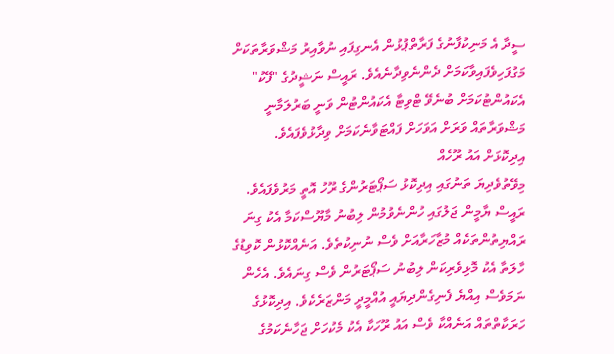ސީދާ އެ މަނިކުފާނުގެ ފަރާތްޕުޅުން އެނގިފައި ނުވާއިރު މަޝްވަރާތަކަށް މަގުފަހިވެފައިވާކަމަށް ދެންނެވިދާނެއެވެ. ރައީސް ނަޝީދުގެ "ފޭކު" އެކައުންޓުކަމަށް ބުނެވޭ ޓްވިޓާ އެކައުންޓުން ވަނީ ބަރުލަމާނީ މަޝްވަރާތައް ވަރަށް އަވަހަށް ފައްޓަވާނެކަމަށް ވިދާޅުވެފައެވެ.
އިދިކޮޅަށް އައު ރޫހެއް
މިވޭތުވެދިޔަ ތަނުގައި އިދިކޮޅު ސަޕޯޓަރުންގެ ރޫހު އޮތީ މަރުވެފައެވެ. ރައީސް ޔާމީން ޖަލުގައި ހުންނެވުމުން ލިބުނު މާޔޫސްކަމާ އެކު ގިނަ ރައްޔިތުންތަކެއް މުޒާހަރާއަށް ވެސް ނުނިކުތެވެ. އަނެއްކޮޅުން ކޮވިޑުގެ ހާލަތާ އެކު މޮޅިވެރިކަން ލިބުނު ސަޕޯޓަރުން ވެސް ގިނައެވެ. އެހެން ނަމަވެސް އިއްޔެ ފެނިގެންދިޔައީ އުއްމީދީ މަންޒަރެކެވެ. އިދިކޮޅުގެ ހަރަކާތްތައް އަނެއްކާ ވެސް އައު ރޫހަކާ އެކު މެކުހަށް ޖަހާނެކަމުގެ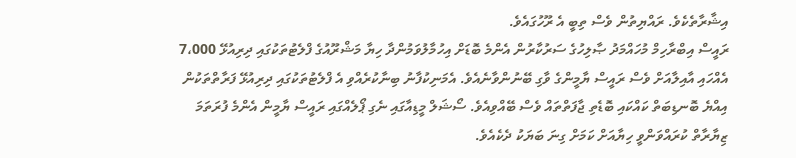އިޝާރާތެކެވެ. ރައްޔިތުން ވެސް ތިބީ އެ ރޫހުގައެވެ.
ރައީސް އިބްރާހިމް މުހައްމަދު ޞާލިހުގެ ސަރުކާރުން އެންމެ ބޮޑަށް އިހުމާލުވަމުންދާ ހިޔާ މަޝްރޫއުގެ ފްލެޓުތަކުގައި ދިރިއުޅޭ 7،000 އެއްހައި އާއިލާއަށް ވެސް ރައީސް ޔާމީންގެ ވާގި ބޭނުންވާނެއެވެ. އެމަނިކުފާނު ބިނާކުރެއްވި އެ ފްލެޓުތަކުގައި ދިރިއުޅޭ ފަރާތްތަކުން އިއްޔެ ބޮނޑިބަތް ކައްކައި ބޮޑެތި ޖާފަތްތައް ވެސް ބޭއްވިއެވެ. ސޯޝަލް މީޑިއާގައި ނެގި ޕޯލެއްގައި ރައީސް ޔާމީން އެންމެ ފުރަތަމަ ޒިޔާރާތް ކުރައްވަންވީ ހިޔާއަށް ކަމަށް ގިނަ ބަޔަކު ދެކެއެވެ.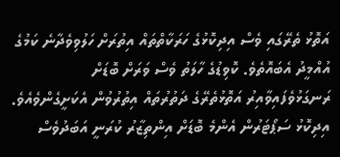އަތޮޅު ތެރޭގައި ވެސް އިދިކޮޅުގެ ހަރަކާތްތައް އިތުރަށް ހަލުވިވެދާނެ ކަމުގެ އުއްމީދު އެބައޮތެވެ. ކޮވިޑުގެ ހާލަތު ވެސް ވަރަށް ބޮޑަށް ރަނގަޅުވެފައިވާއިރު އަތޮޅުތެރޭގެ ދަތުރުތައް އިތުރުވުން އެކަށީގެންވެއެވެ. އިދިކޮޅު ސަޕޯޓަރުން އެންމެ ބޮޑަށް އިންތިޒާރު ކުރަނީ އަބަދުވެސް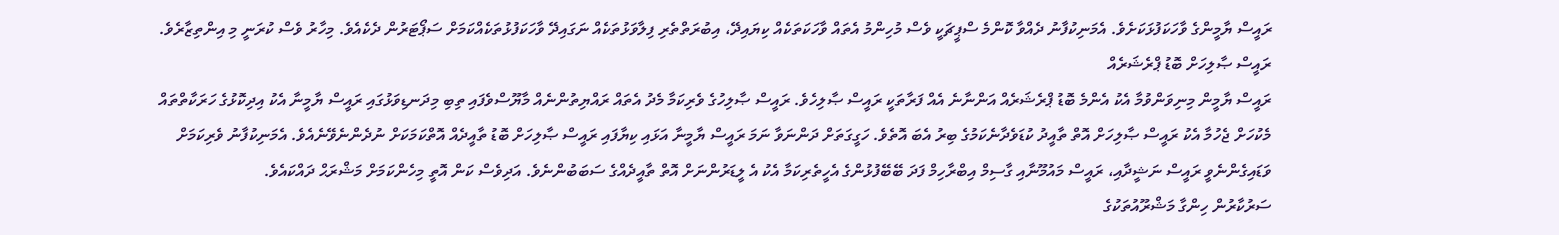ރައީސް ޔާމީންގެ ވާހަކަފުޅަކަށެވެ. އެމަނިކުފާނު ދެއްވާ ކޮންމެ ސްޕީޗަކީ ވެސް މުހިންމު އެތައް ވާހަކަތަކެއް ކިޔައިދޭ، އިބުރަތްތެރި ފިލާވަޅުތަކެއް ނަގައިދޭ ވާހަކަފުޅުތަކެއްކަމަށް ސަޕޯޓަރުން ދެކެއެވެ. މިހާރު ވެސް ކުރަނީ މި އިންތިޒާރެވެ.
ރައީސް ޞާލިހަށް ބޮޑު ޕްރެޝަރެއް
ރައީސް ޔާމީން މިނިވަންވުމާ އެކު އެންމެ ބޮޑު ޕްރެޝަރެއް އަންނާނެ އެއް ފަރާތަކީ ރައީސް ޞާލިހެވެ. ރައީސް ޞާލިހުގެ ވެރިކަމާ މެދު އެތައް ރައްޔިތުންނެއް މާޔޫސްވެފައި ތިބި މިދަނޑިވަޅުގައި ރައީސް ޔާމީނާ އެކު އިދިކޮޅުގެ ހަރަކާތްތައް މެކުހަށް ޖެހުމާ އެކު ރައީސް ޞާލިހަށް އޮތް ތާއީދު ކުޑަވެދާނެކަމުގެ ބިރު އެބަ އޮތެވެ. ހަގީގަތަށް ދަންނަވާ ނަމަ ރައީސް ޔާމީނާ އަޅައި ކިޔާފައި ރައީސް ޞާލިހަށް ބޮޑު ތާއީދެއް އޮތްކަމަކަށް ނުދެންނެވޭނެއެވެ. އެމަނިކުފާނު ވެރިކަމަށް ވަޑައިގެންނެވީ ރައީސް ނަޝީދާއި، ރައީސް މައުމޫނާއި ގާސިމް އިބްރާހިމް ފަދަ ބޭބޭފުޅުންގެ އެހީތެރިކަމާ އެކު އެ ލީޑަރުންނަށް އޮތް ތާއީދެއްގެ ސަބަބުންނެވެ. އަދިވެސް ކަން އޮތީ މިހެންކަމަށް މަޝްރަޙް ދައްކައެވެ.
ސަރުކާރުން ހިންގާ މަޝްރޫއުތަކުގެ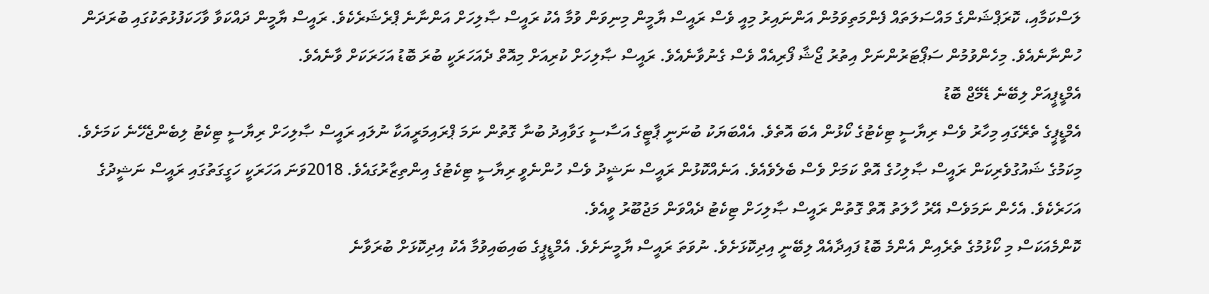ލަސްކަމާއި، ކޮރަޕްޝަންގެ މައްސަލަތައް ފެންމަތިވަމުން އަންނައިރު މިއީ ވެސް ރައީސް ޔާމީން މިނިވަން ވުމާ އެކު ރައީސް ޞާލިހަށް އަންނާނެ ޕްރެޝަރެކެވެ. ރައީސް ޔާމީން ދައްކަވާ ވާހަކަފުޅުތަކުގައި ބުރަދަން ހުންނާނެއެވެ. މިހެންވުމުން ސަޕޯޓަރުންނަށް އިތުރު ޖޯޝާ ފޯރިއެއް ވެސް ގެނުވާނެއެވެ. ރައީސް ޞާލިހަށް ކުރިއަށް މިއޮތް ދެއަހަރަކީ ބުރަ ބޮޑު އަހަރަކަށް ވާނެއެވެ.
އެމްޑީޕީއަށް ލިބޭނެ ޑެމޭޖް ބޮޑު
އެމްޑީޕީގެ ތެރޭގައި މިހާރު ވެސް ރިޔާސީ ޓިކެޓުގެ ކޯޅުން އެބަ އޮތެވެ. އެއްބަޔަކު ބުނަނީ ޕާޓީގެ އަސާސީ ގަވާއިދު ބުނާ ގޮތުން ނަމަ ޕްރައިމަރީއަކާ ނުލައި ރައީސް ޞާލިހަށް ރިޔާސީ ޓިކެޓު ލިބެންޖެހޭނެ ކަމަށެވެ. މިކަމުގެ ޝައުގުވެރިކަން ރައީސް ޞާލިހުގެ އޮތް ކަމަށް ވެސް ބެލެވެއެވެ. އަނެއްކޮޅުން ރައީސް ނަޝީދު ވެސް ހުންނެވީ ރިޔާސީ ޓިކެޓުގެ އިންތިޒާރުގައެވެ. 2018ވަނަ އަހަރަކީ ހަގީގަތުގައި ރައީސް ނަޝީދުގެ އަހަރެކެވެ. އެހެން ނަމަވެސް އޭރު ހާލަތު އޮތް ގޮތުން ރައީސް ޞާލިހަށް ޓިކެޓު ދެއްވަން މަޖުބޫރު ވީއެވެ.
ކޮންމެއަކަސް މި ކޯޅުމުގެ ތެރެއިން އެންމެ ބޮޑު ފައިދާއެއް ލިބޭނީ އިދިކޮޅަށެވެ. ނުވަތަ ރައީސް ޔާމީނަށެވެ. އެމްޑީޕީގެ ބައިބައިވުމާ އެކު އިދިކޮޅަށް ބުރަވާނެ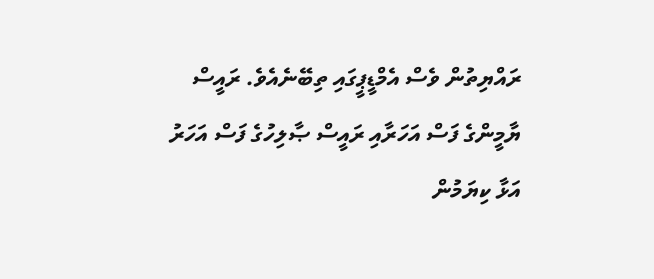ރައްޔިތުން ވެސް އެމްޑީޕީގައި ތިބޭނެއެވެ. ރައީސް ޔާމީންގެ ފަސް އަހަރާއި ރައީސް ޞާލިހުގެ ފަސް އަހަރު އަޅާ ކިޔަމުން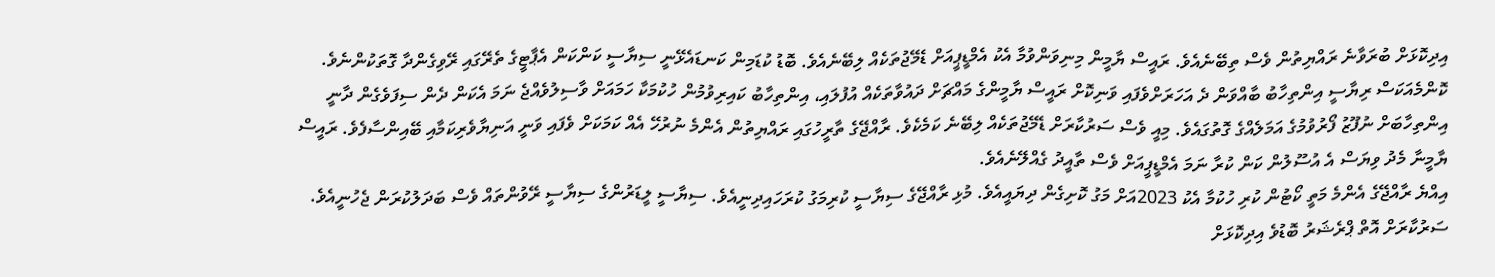އިދިކޮޅަށް ބުރަވާނެ ރައްޔިތުން ވެސް ތިބޭނެއެވެ. ރައީސް ޔާމީން މިނިވަންވުމާ އެކު އެމްޑީޕީއަށް ޑެމޭޖުތަކެއް ލިބޭނެއެވެ. ބޮޑު ކުޑަމިން ކަނޑައެޅޭނީ ސިޔާސީ ކަންކަން އެޕާޓީގެ ތެރޭގައި ރޭވިގެންދާ ގޮތަކުންނެވެ.
ކޮންމެއަކަސް ރިޔާސީ އިންތިހާބު ބާއްވަން ދެ އަހަރަށްވެފައި ވަނިކޮށް ރައީސް ޔާމީންގެ މައްޗަށް ދައުވާތަކެއް އުފުލައި، އިންތިހާބު ކައިރިވުމުން ހުކުމަކާ ހަމައަށް ވާސިލުވެއްޖެ ނަމަ އެކަން ދެން ސިފަވެގެން ދާނީ އިންތިހާބަށް ނުފޫޒު ފޯރުވުމުގެ އަމަލެއްގެ ގޮތުގައެވެ. މިއީ ވެސް ސަރުކާރަށް ޑެމޭޖުތަކެއް ލިބޭނެ ކަމެކެވެ. ރާއްޖޭގެ ތާރީހުގައި ރައްޔިތުން އެންމެ ނުރުހޭ އެއް ކަމަކަށް ވެފައި ވަނީ އަނިޔާވެރިކަމާއި ބޭއިންސާފެވެ. ރައީސް ޔާމީނާ މެދު ވިޔަސް އެ އުސޫލުން ކަން ކުރާ ނަމަ އެމްޑީޕީއަށް ވެސް ތާއީދު ގެއްލޭނެއެވެ.
އިއްޔެ ރާއްޖޭގެ އެންމެ މަތީ ކޯޓުން ކުރި ހުކުމާ އެކު 2023އަށް މަގު ކޮށިގެން ދިޔައީއެވެ. މުޅި ރާއްޖޭގެ ސިޔާސީ ކުރިމަގު ކުރަހައިދިނީއެވެ. ސިޔާސީ ލީޑަރުންގެ ސިޔާސީ ރޭވުންތައް ވެސް ބަދަލުކުރަން ޖެހުނީއެވެ. ސަރުކާރަށް އޮތް ޕްރެޝަރު ބޮޑުވެ އިދިކޮޅަށް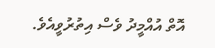އޮތް އުއްމީދު ވެސް އިތުރުވީއެވެ.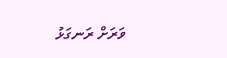ވަރަށް ރަނގަޅު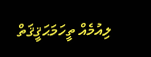ލިއުމެއް ތީހަމަޙަޤީޤަތް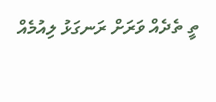ތީ ތެދެއް ވަރަށް ރަނގަޅު ލިއުމެއް